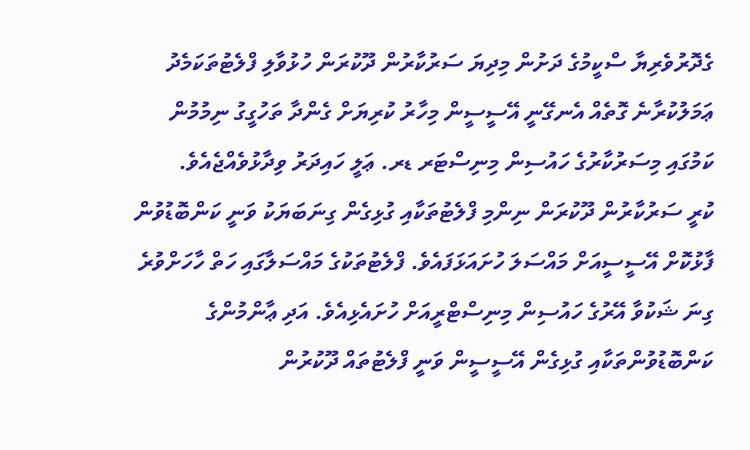ގެދޮރުވެރިޔާ ސްކީމުގެ ދަށުން މިދިޔަ ސަރުކާރުން ދޫކުރަން ހުޅުވާލި ފްލެޓުތަކަމެދު ޢަމަލުކުރާނެ ގޮތެއް އެނގޭނީ އޭސީސީން މިހާރު ކުރިޔަށް ގެންދާ ތަހުގީގު ނިމުމުން ކަމުގައި މިސަރުކާރުގެ ހައުސިން މިނިސްޓަރ ޑރ. ޢަލީ ހައިދަރު ވިދާޅުވެއްޖެއެވެ.
ކުރީ ސަރުކާރުން ދޫކުރަން ނިންމި ފްލެޓުތަކާއި ގުޅިގެން ގިނަބަޔަކު ވަނީ ކަންބޮޑުވުން ފާޅުކޮށް އޭސީސީއަށް މައްސަލަ ހުށައަޅަފައެވެ. ފްލެޓުތަކުގެ މައްސަލާގައި ހަތް ހާހަށްވުރެ ގިނަ ޝަކުވާ އޭރުގެ ހައުސިން މިނިސްޓްރީއަށް ހުށައެޅިއެވެ. އަދި ޢާންމުންގެ ކަންބޮޑުވުންތަކާއި ގުޅިގެން އޭސީސީން ވަނީ ފްލެޓުތައް ދޫކުރުން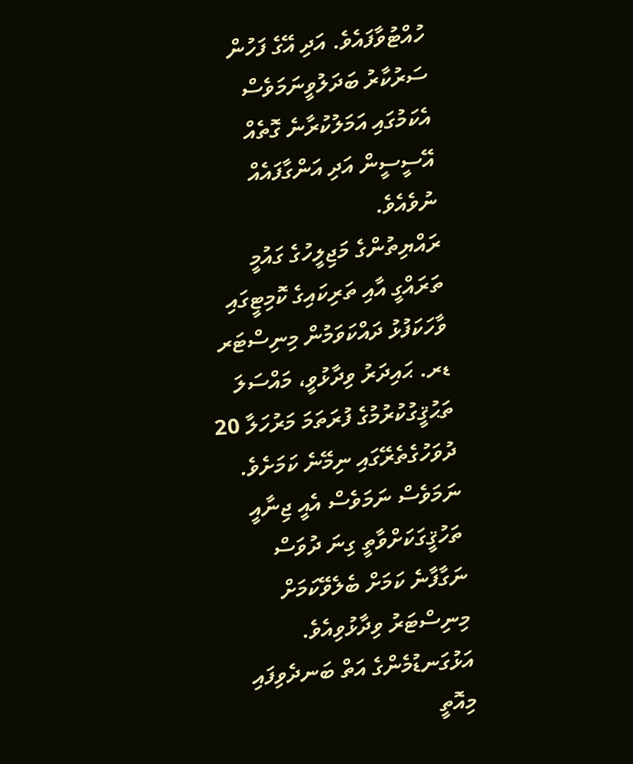ހުއްޓުވާފައެވެ. އަދި އޭގެ ފަހުން ސަރުކާރު ބަދަލުވީނަމަވެސް އެކަމުގައި އަމަލުކުރާނެ ގޮތެއް އޭސީސީން އަދި އަންގާފައެއް ނުވެއެވެ.
ރައްޔިތުންގެ މަޖިލީހުގެ ގައުމީ ތަރައްގީ އާއި ތަރިކައިގެ ކޮމިޓީގައި ވާހަކަފުޅު ދައްކަވަމުން މިނިސްޓަރ ޑރ. ޙައިދަރު ވިދާޅުވީ، މައްސަލަ ތަޙުޤީގުކުރުމުގެ ފުރަތަމަ މަރުހަލާ 20 ދުވަހުގެތެރޭގައި ނިމޭނެ ކަމަށެވެ. ނަމަވެސް ނަމަވެސް އެއީ ޖިނާއީ ތަހުޤީގަކަށްވާތީ ގިނަ ދުވަސް ނަގާފާނެ ކަމަށް ބެލެވޭކަމަށް މިނިސްޓަރު ވިދާޅުވިއެވެ.
އަޅުގަނޑުމެންގެ އަތް ބަނދެވިފައި މިއޮތީ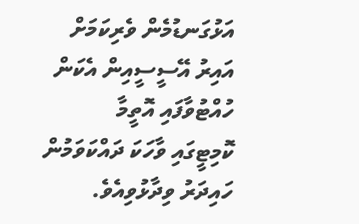އަޅުގަނޑުމެން ވެރިކަމަށް އައިރު އޭސީސީއިން އެކަން ހުއްޓުވާފައި އޮތީމާ
ކޮމިޓީގައި ވާހަކަ ދައްކަވަމުން ހައިދަރު ވިދާޅުވިއެވެ.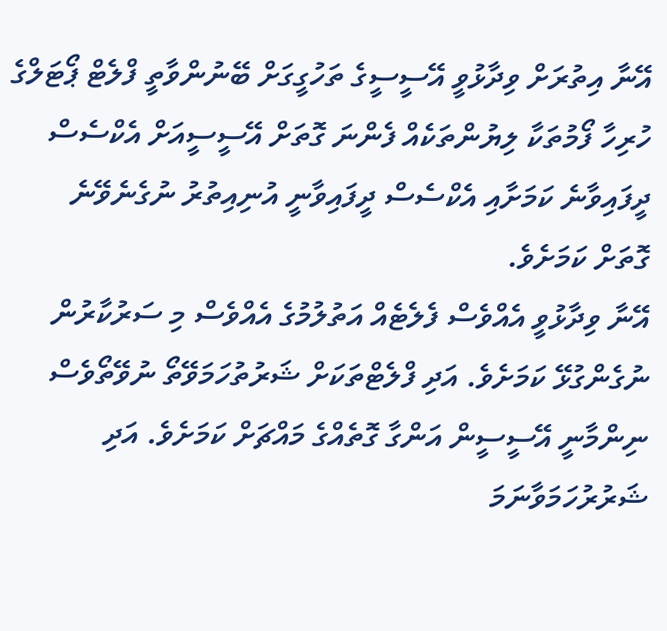އޭނާ އިތުރަށް ވިދާޅުވީ އޭސީސީގެ ތަހުގީގަށް ބޭނުންވާތީ ފްލެޓް ޕޯޓަލްގެ ހުރިހާ ފޯމުތަކާ ލިޔުންތަކެއް ފެންނަ ގޮތަށް އޭސީސީއަށް އެކްސެސް ދީފައިވާނެ ކަމަށާއި އެކްސެސް ދީފައިވާނީ އުނިއިތުރު ނުގެނެވޭނެ ގޮތަށް ކަމަށެވެ.
އޭނާ ވިދާޅުވީ އެއްވެސް ފެލެޓެއް އަތުލުމުގެ އެއްވެސް މި ސަރުކާރުން ނުގެންގުޅޭ ކަމަށެވެ. އަދި ފްލެޓްތަކަށް ޝަރުތުހަމަވޭތޯ ނުވޭތޯވެސް ނިންމާނީ އޭސީސީން އަންގާ ގޮތެއްގެ މައްޗަށް ކަމަށެވެ. އަދި ޝަރުރުހަމަވާނަމަ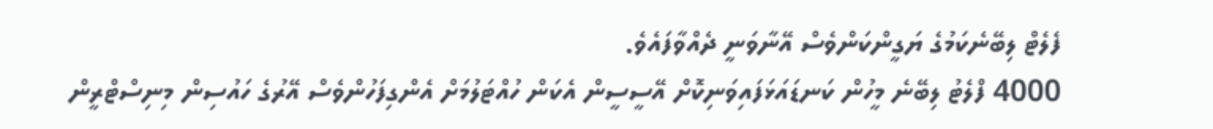ފެލެޓް ލިބޭނެކަމުގެ ޔަގީންކަންވެސް އޭނާވަނީ ދެއްވާފައެވެ.
4000 ފްލެޓު ލިބޭނެ މީހުން ކަނޑައަޅަފައިވަނިކޮށް އޭސީސީން އެކަން ހުއްޓަލުމަށް އެންގިފަހުންވެސް އޭރުގެ ހައުސިން މިނިސްޓްރީން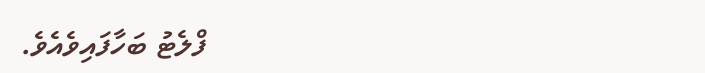ފްލެޓު ބަހާފައިވެއެވެ.